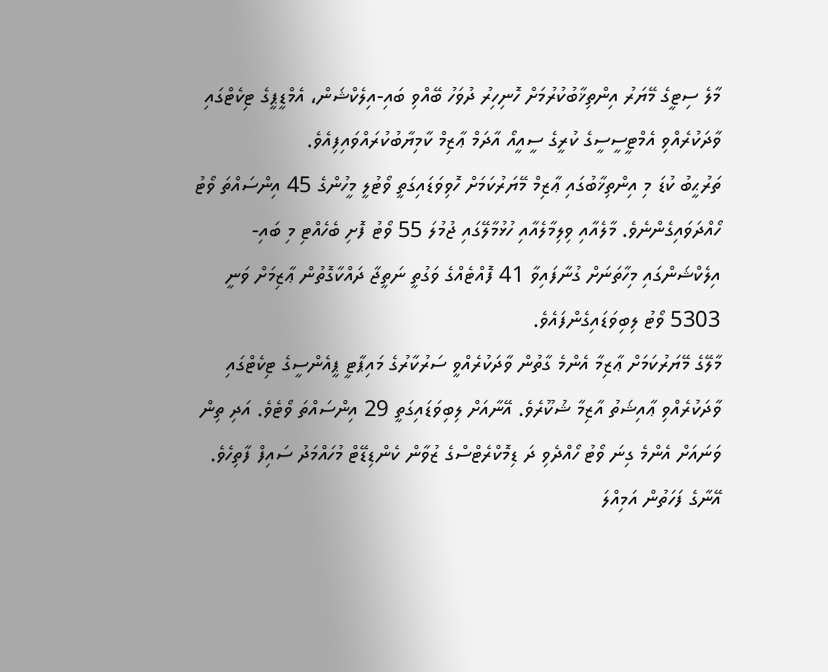މާލެ ސިޓީގެ މޭޔަރު އިންތިޚާބުކުރުމަށް ހޮނިހިރު ދުވަހު ބޭއްވި ބައި-އިލެކްޝަން، އެމްޑީޕީގެ ޓިކެޓްގައި ވާދަކުރެއްވި އެމްޓީސީސީގެ ކުރީގެ ސީއީއޯ އާދަމް ޢާޒިމް ކާމިޔާބުކުރައްވައިފިއެވެ.
ތަރުޙީބު ކުޑަ މި އިންތިޚާބުގައި ޢާޒިމް މޭޔަރުކަމަށް ހޮވިވަޑައިގަތީ ވޯޓުލީ މީހުންގެ 45 އިންސައްތަ ވޯޓު ހޯއްދަވައިގެންނެވެ. މާލެއާއި ވިލިމާލެއާއި ހުޅުމާލޭގައި ޖުމުލަ 55 ވޯޓު ފޮށި ބެހެއްޓި މި ބައި-އިލެކްޝަންގައި މިހާތަނަށް ގުނާފައިވާ 41 ފޮއްޓެއްގެ ވަގުތީ ނަތީޖާ ދައްކާގޮތުން ޢާޒިމަށް ވަނީ 5303 ވޯޓު ލިބިވަޑައިގެންފައެވެ.
މާލޭގެ މޭޔަރުކަމަށް ޢާޒިމާ އެންމެ ގާތުން ވާދަކުރެއްވީ ސަރުކާރުގެ މައިޕާޓީ ޕީއެންސީގެ ޓިކެޓްގައި ވާދަކުރެއްވި ޢާއިޝަތު އާޒިމާ ޝުކޫރެވެ. އޭނާއަށް ލިބިވަޑައިގަތީ 29 އިންސައްތަ ވޯޓެވެ. އަދި ތިން ވަނައަށް އެންމެ ގިނަ ވޯޓު ހޯއްދެވި ދަ ޑިމޮކްރެޓްސްގެ ޒުވާން ކެންޑިޑޭޓް މުހައްމަދު ސައިފް ފާތިހެވެ. އޭނާގެ ފަހަތުން އަމިއްލަ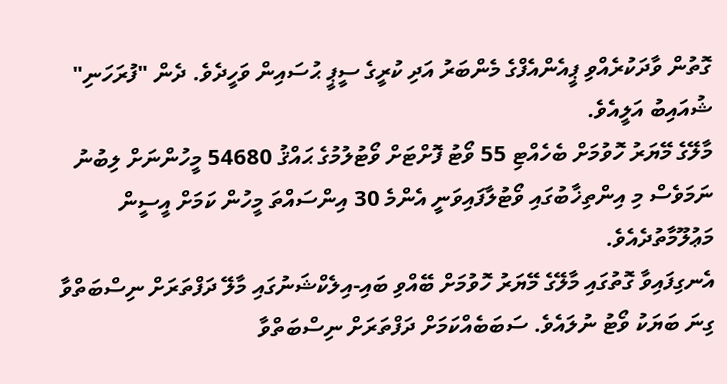ގޮތުން ވާދަކުރެއްވި ޕީއެންއެފްގެ މެންބަރު އަދި ކުރީގެ ސީޕީ ޙުސައިން ވަހީދެވެ. ދެން "ފުރަހަނި" ޝުއައިބު އަލީއެވެ.
މާލޭގެ މޭޔަރު ހޮވުމަށް ބެހެއްޓި 55 ވޯޓު ފޮށްޓަށް ވޯޓުލުމުގެ ޙައްޤު 54680 މީހުންނަށް ލިބުނު ނަމަވެސް މި އިންތިޚާބުގައި ވޯޓުލާފައިވަނީ އެންމެ 30 އިންސައްތަ މީހުން ކަމަށް އީސީން މަޢުލޫމާތުދެއެވެ.
އެނގިފައިވާ ގޮތުގައި މާލޭގެ މޭޔަރު ހޮވުމަށް ބޭއްވި ބައި-އިލެކްޝަނުގައި މާލޭ ދަފްތަރަށް ނިސްބަތްވާ ގިނަ ބަޔަކު ވޯޓު ނުލައެވެ. ސަބަބެއްކަމަށް ދަފްތަރަށް ނިސްބަތްވާ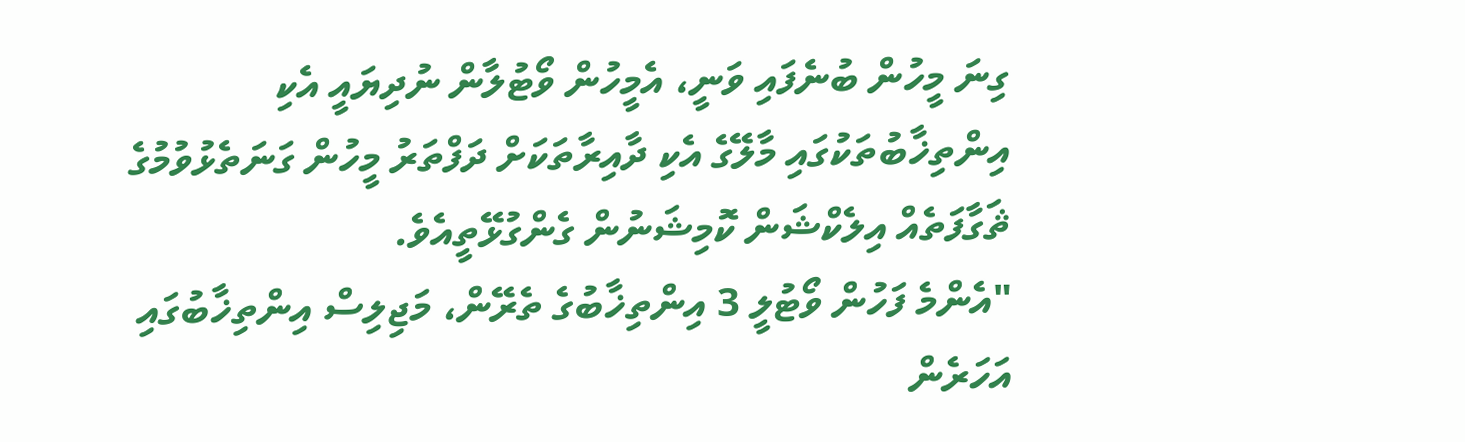ގިނަ މީހުން ބުނެފައި ވަނީ، އެމީހުން ވޯޓުލާން ނުދިޔައީ އެކި އިންތިޚާބުތަކުގައި މާލޭގެ އެކި ދާއިރާތަކަށް ދަފްތަރު މީހުން ގަނަތެޅުވުމުގެ ޘަގާފަތެއް އިލެކްޝަން ކޮމިޝަނުން ގެންގުޅޭތީއެވެ.
"އެންމެ ފަހުން ވޯޓުލީ 3 އިންތިޚާބުގެ ތެރޭން، މަޖިލިސް އިންތިޚާބުގައި އަހަރެން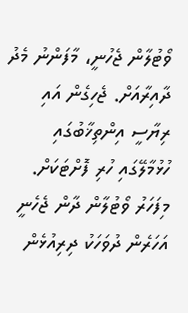ވޯޓުލާން ޖެހުނީ، މާފަންނު މެދު ދާއިރާއަށް. ޖެހިގެން އައި ރިޔާސީ އިންތިޚާބުގައި ހުޅުމާލޭގައި ހުރި ފޮށްޓަކަށް. މިފަހަރު ވޯޓުލާން ދާން ޖެހެނީ އަހަރެން ދުވަހަކު ދިރިއުޅެން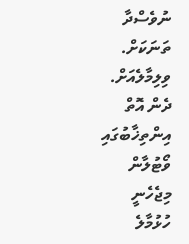ނުވެސްދާ ތަނަކަށް. ވިލިމާލެއަށް. ދެން އޮތް އިންތިޚާބުގައި ވޯޓުލާން މިޖެހެނީ ހުޅުމާލެ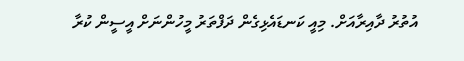އުތުރު ދާއިރާއަށް. މިއީ ކަނޑައެޅިގެން ދަފްތަރު މީހުންނަށް އީސީން ކުރާ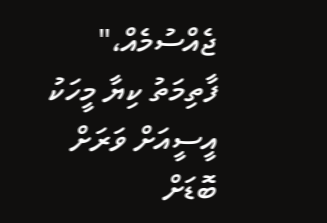ޖެއްސުމެއް،" ފާތިމަތު ކިޔާ މީހަކު އީސީއަށް ވަރަށް ބޮޑަށް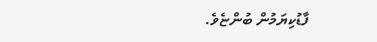ފާޑުކިޔަމުން ބުންޏެވެ.